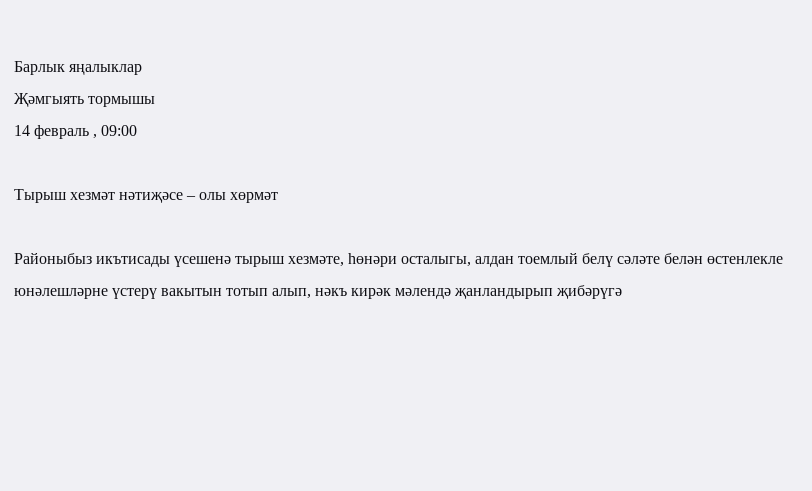Барлык яңалыклар
Җәмгыять тормышы
14 февраль , 09:00

Тырыш хезмәт нәтиҗәсе – олы хөрмәт

Районыбыз икътисады үсешенә тырыш хезмәте, һөнәри осталыгы, алдан тоемлый белү сәләте белән өстенлекле юнәлешләрне үстерү вакытын тотып алып, нәкъ кирәк мәлендә җанландырып җибәрүгә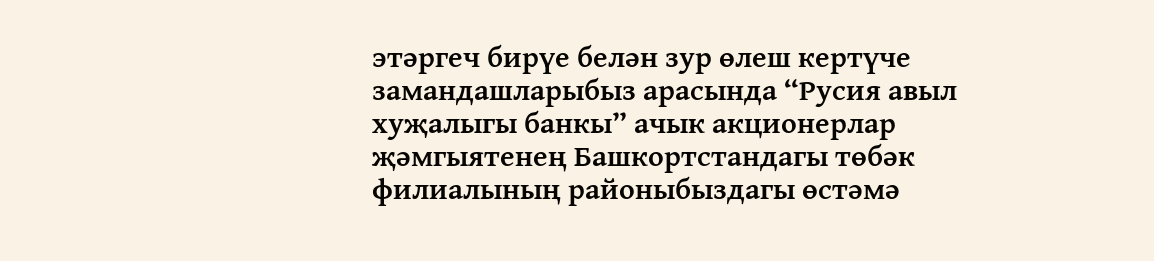этәргеч бирүе белән зур өлеш кертүче замандашларыбыз арасында “Русия авыл хуҗалыгы банкы” ачык акционерлар җәмгыятенең Башкортстандагы төбәк филиалының районыбыздагы өстәмә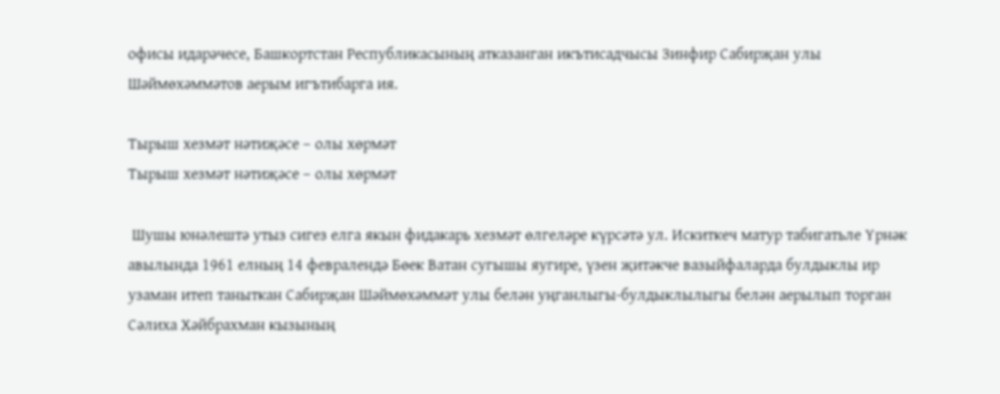офисы идарәчесе, Башкортстан Республикасының атказанган икътисадчысы Зинфир Сабирҗан улы Шәймөхәммәтов аерым игътибарга ия.

Тырыш хезмәт нәтиҗәсе – олы хөрмәт
Тырыш хезмәт нәтиҗәсе – олы хөрмәт

 Шушы юнәлештә утыз сигез елга якын фидакарь хезмәт өлгеләре күрсәтә ул. Искиткеч матур табигатьле Үрнәк авылында 1961 елның 14 февралендә Бөек Ватан сугышы яугире, үзен җитәкче вазыйфаларда булдыклы ир узаман итеп таныткан Сабирҗан Шәймөхәммәт улы белән уңганлыгы-булдыклылыгы белән аерылып торган Сәлиха Хәйбрахман кызының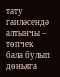тату гаиләсендә алтынчы – төпчек бала булып дөньяга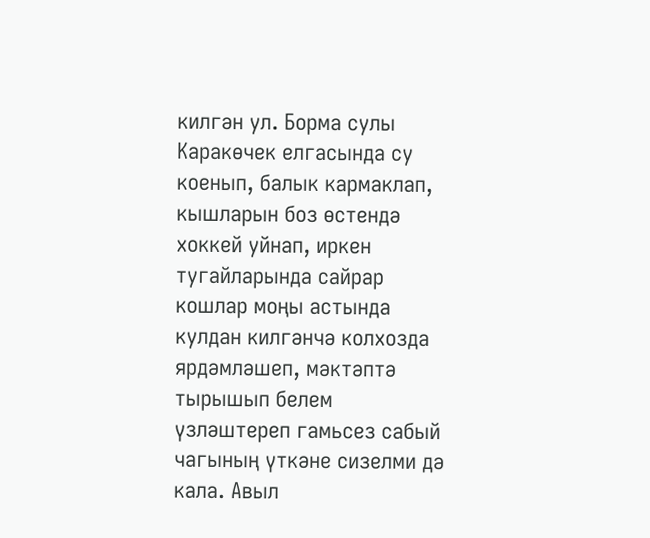килгән ул. Борма сулы Каракөчек елгасында су коенып, балык кармаклап, кышларын боз өстендә хоккей уйнап, иркен тугайларында сайрар кошлар моңы астында кулдан килгәнчә колхозда ярдәмләшеп, мәктәптә тырышып белем үзләштереп гамьсез сабый чагының үткәне сизелми дә кала. Авыл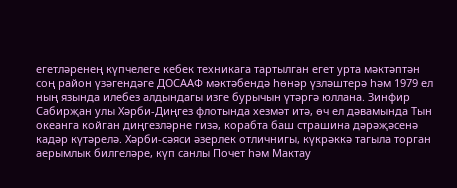егетләренең күпчелеге кебек техникага тартылган егет урта мәктәптән соң район үзәгендәге ДОСААФ мәктәбендә һөнәр үзләштерә һәм 1979 ел ның язында илебез алдындагы изге бурычын үтәргә юллана. Зинфир Сабирҗан улы Хәрби-Диңгез флотында хезмәт итә, өч ел дәвамында Тын океанга койган диңгезләрне гизә, корабта баш страшина дәрәҗәсенә кадәр күтәрелә. Хәрби-сәяси әзерлек отличнигы, күкрәккә тагыла торган аерымлык билгеләре, күп санлы Почет һәм Мактау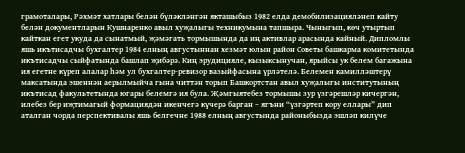грамоталары, Рәхмәт хатлары белән бүләкләнгән якташыбыз 1982 елда демобилизацияләнеп кайту белән документларын Кушнаренко авыл хуҗалыгы техникумына тапшыра. Чыныгып, көч утыртып кайткан егет укуда да сынатмый, җәмәгать тормышында да иң активлар арасында кайный. Дипломлы яшь икътисадчы бухгалтер 1984 елның августыннан хезмәт юлын район Советы башкарма комитетында икътисадчы сыйфатында башлап җибәрә. Киң эрудицияле, кызыксынучан, ярыйсы ук белем багажына ия егетне күреп алалар һәм ул бухгалтер-ревизор вазыйфасына үрләтелә. Белемен камилләштерү максатында эшеннән аерылмыйча гына читтән торып Башкортстан авыл хуҗалыгы институтының икътисад факультетында югары белемгә ия була. Җәмгыятебез тормышы зур үзгәрешләр кичергән, илебез бер иҗтимагый формациядән икенчегә күчерә барган – ягъни “үзгәртеп кору еллары” дип аталган чорда перспективалы яшь белгечне 1988 елның августында районыбызда эшләп килүче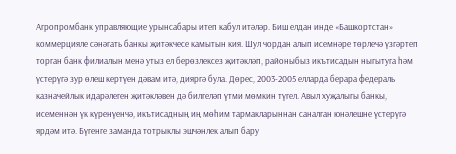Агропромбанк управляющие урынсабары итеп кабул итәләр. Биш елдан инде «Башкортстан» коммерцияле сәнәгать банкы җитәкчесе камытын кия. Шул чордан алып исемнәре төрлечә үзгәртеп торган банк филиалын менә утыз ел берөзлексез җитәкләп, районыбыз икътисадын ныгытуга һәм үстерүгә зур өлеш кертүен дәвам итә, дияргә була. Дөрес, 2003-2005 елларда берара федераль казначейлык идарәлеген җитәкләвен дә билгеләп үтми мөмкин түгел. Авыл хуҗалыгы банкы, исеменнән үк күренүенчә, икътисадның иң мөһим тармакларыннан саналган юнәлешне үстерүгә ярдәм итә. Бүгенге заманда тотрыклы эшчәнлек алып бару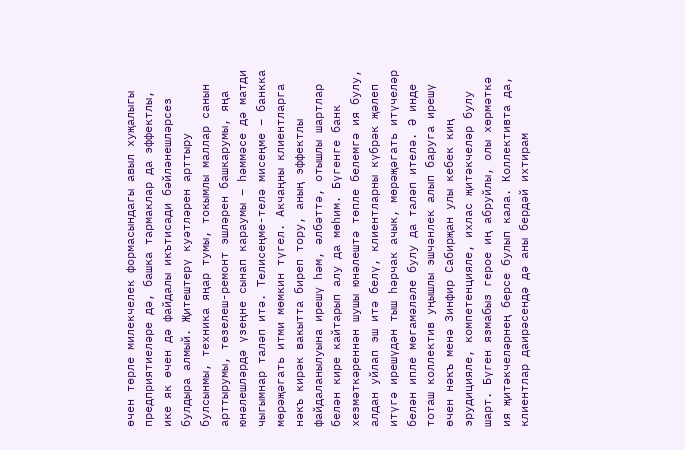өчен төрле милекчелек формасындагы авыл хуҗалыгы предприятиеләре дә, башка тармаклар да эффектлы, ике як өчен дә файдалы икътисади бәйләнешләрсез булдыра алмый. Җитештерү куәтләрен арттыру булсынмы, техника яңар тумы, токымлы маллар санын арттырумы, төзелеш-ремонт эшләрен башкарумы, яңа юнәлешләрдә үзеңне сынап караумы – һәммәсе дә матди чыгымнар таләп итә. Телисеңме-телә мисеңме – банкка мөрәҗәгать итми мөмкин түгел. Акчаңны клиентларга нәкъ кирәк вакытта биреп тору, аның эффектлы файдаланылуына ирешү һәм, әлбәттә, отышлы шартлар белән кире кайтарып алу да мөһим. Бүгенге банк хезмәткәреннән шушы юнәлештә төпле белемгә ия булу, алдан уйлап эш итә белү, клиентларны күбрәк җәлеп итүгә ирешүдән тыш һәрчак ачык, мөрәҗәгать итүчеләр белән ипле мөгамәләле булу да таләп ителә. Ә инде тоташ коллектив уңышлы эшчәнлек алып баруга ирешү өчен нәкъ менә Зинфир Сабирҗан улы кебек киң эрудицияле, компетенцияле, ихлас җитәкчеләр булу шарт. Бүген язмабыз герое иң абруйлы, олы хөрмәткә ия җитәкчеләрнең берсе булып кала. Коллективта да, клиентлар даирәсендә дә аны бердәй ихтирам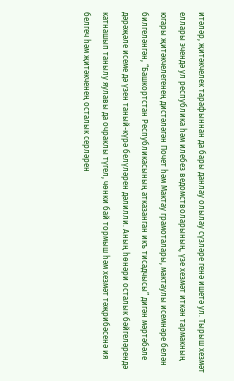итәләр, җитәкчелек тарафыннан да бары данлау олылау сүзләре генә ишетә ул. Тырыш хезмәт еллары эчендә ул республика һәм илебез ведомстволарының, үзе хезмәт иткән тармакның югары җитәкчелегенең дистәләгән Почет һәм Мактау грамоталары, мактаулы исемнәре белән билгеләнгән, “Башкортстан Республикасының атказанган икъ тисадчысы” дигән мәртәбәле дәрәҗәле исеме дә үзен таный-күрә белүләрен дәлилли. Аның һөнәри осталык бәйгеләрендә катнашып танылу яулавы да очраклы түгел, чөнки бай тормыш һәм хезмәт тәҗрибәсенә ия белгеч һәм җитәкченең осталык серләрен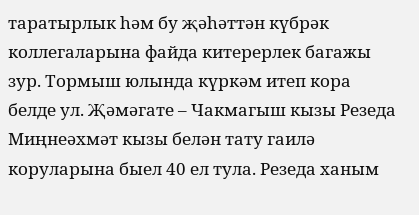таратырлык һәм бу җәһәттән күбрәк коллегаларына файда китерерлек багажы зур. Тормыш юлында күркәм итеп кора белде ул. Җәмәгате – Чакмагыш кызы Резеда Миңнеәхмәт кызы белән тату гаилә коруларына быел 40 ел тула. Резеда ханым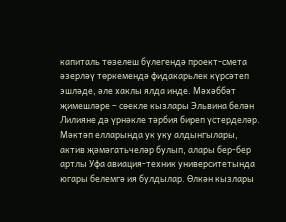капиталь төзелеш бүлегендә проект-смета әзерләү төркемендә фидакарьлек күрсәтеп эшләде, әле хаклы ялда инде. Мәхәббәт җимешләре – сөекле кызлары Эльвина белән Лилияне дә үрнәкле тәрбия биреп үстерделәр. Мәктәп елларында ук уку алдынгылары, актив җәмәгатьчеләр булып, алары бер-бер артлы Уфа авиация-техник университетында югары белемгә ия булдылар. Өлкән кызлары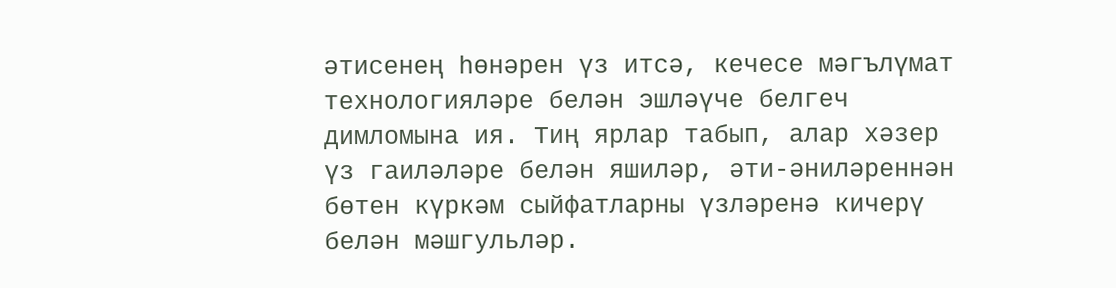әтисенең һөнәрен үз итсә, кечесе мәгълүмат технологияләре белән эшләүче белгеч димломына ия. Тиң ярлар табып, алар хәзер үз гаиләләре белән яшиләр, әти-әниләреннән бөтен күркәм сыйфатларны үзләренә кичерү белән мәшгульләр.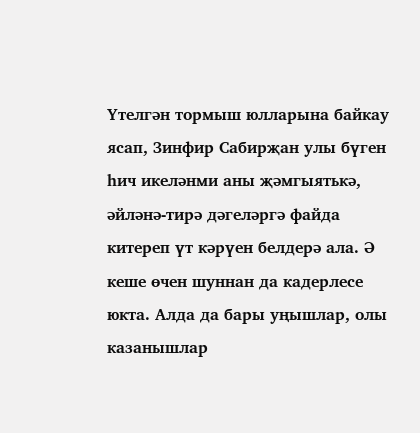Үтелгән тормыш юлларына байкау ясап, Зинфир Сабирҗан улы бүген һич икеләнми аны җәмгыятькә, әйләнә-тирә дәгеләргә файда китереп үт кәрүен белдерә ала. Ә кеше өчен шуннан да кадерлесе юкта. Алда да бары уңышлар, олы казанышлар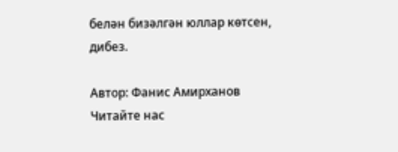белән бизәлгән юллар көтсен, дибез.

Автор: Фанис Амирханов
Читайте нас